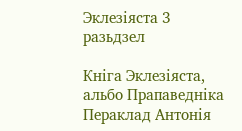Эклезіяста 3 разьдзел

Кніга Эклезіяста, альбо Прапаведніка
Пераклад Антонія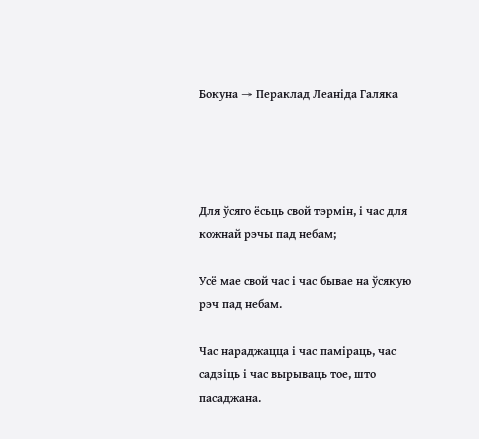Бокуна → Пераклад Леаніда Галяка




Для ўсяго ёсьць свой тэрмін, і час для кожнай рэчы пад небам;

Усё мае свой час і час бывае на ўсякую рэч пад небам.

Час нараджацца і час паміраць, час садзіць і час вырываць тое, што пасаджана.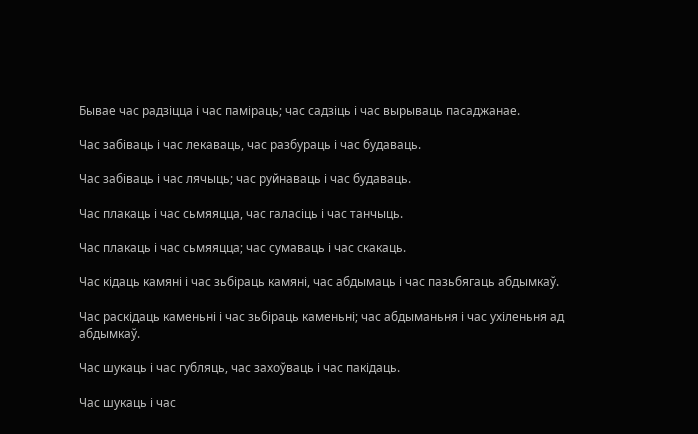Бывае час радзіцца і час паміраць; час садзіць і час вырываць пасаджанае.

Час забіваць і час лекаваць, час разбураць і час будаваць.

Час забіваць і час лячыць; час руйнаваць і час будаваць.

Час плакаць і час сьмяяцца, час галасіць і час танчыць.

Час плакаць і час сьмяяцца; час сумаваць і час скакаць.

Час кідаць камяні і час зьбіраць камяні, час абдымаць і час пазьбягаць абдымкаў.

Час раскідаць каменьні і час зьбіраць каменьні; час абдыманьня і час ухіленьня ад абдымкаў.

Час шукаць і час губляць, час захоўваць і час пакідаць.

Час шукаць і час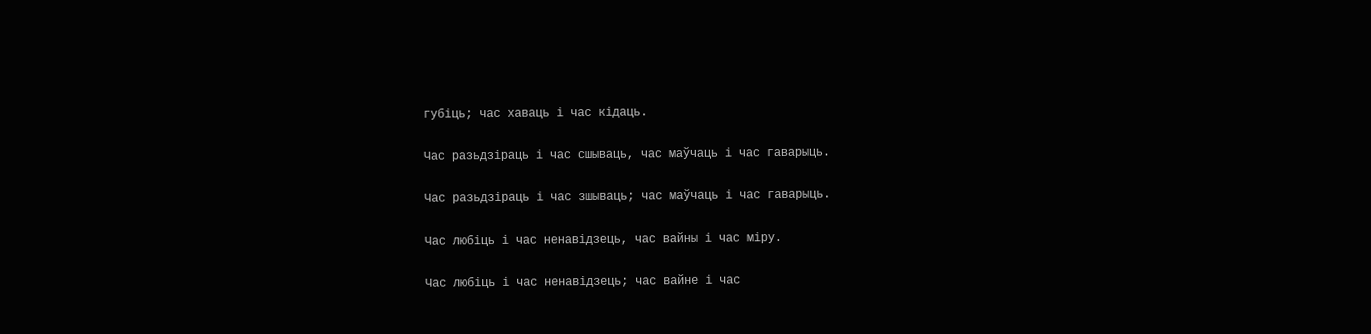губіць; час хаваць і час кідаць.

Час разьдзіраць і час сшываць, час маўчаць і час гаварыць.

Час разьдзіраць і час зшываць; час маўчаць і час гаварыць.

Час любіць і час ненавідзець, час вайны і час міру.

Час любіць і час ненавідзець; час вайне і час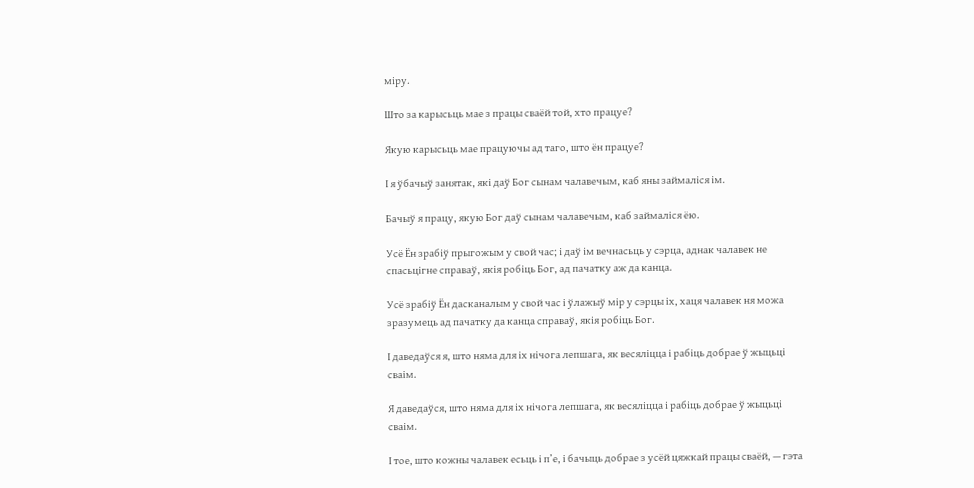міру.

Што за карысьць мае з працы сваёй той, хто працуе?

Якую карысьць мае працуючы ад таго, што ён працуе?

І я ўбачыў занятак, які даў Бог сынам чалавечым, каб яны займаліся ім.

Бачыў я працу, якую Бог даў сынам чалавечым, каб займаліся ёю.

Усё Ён зрабіў прыгожым у свой час; і даў ім вечнасьць у сэрца, аднак чалавек не спасьцігне справаў, якія робіць Бог, ад пачатку аж да канца.

Усё зрабіў Ён дасканалым у свой час і ўлажыў мір у сэрцы іх, хаця чалавек ня можа зразумець ад пачатку да канца справаў, якія робіць Бог.

І даведаўся я, што няма для іх нічога лепшага, як весяліцца і рабіць добрае ў жыцьці сваім.

Я даведаўся, што няма для іх нічога лепшага, як весяліцца і рабіць добрае ў жыцьці сваім.

І тое, што кожны чалавек есьць і п’е, і бачыць добрае з усёй цяжкай працы сваёй, — гэта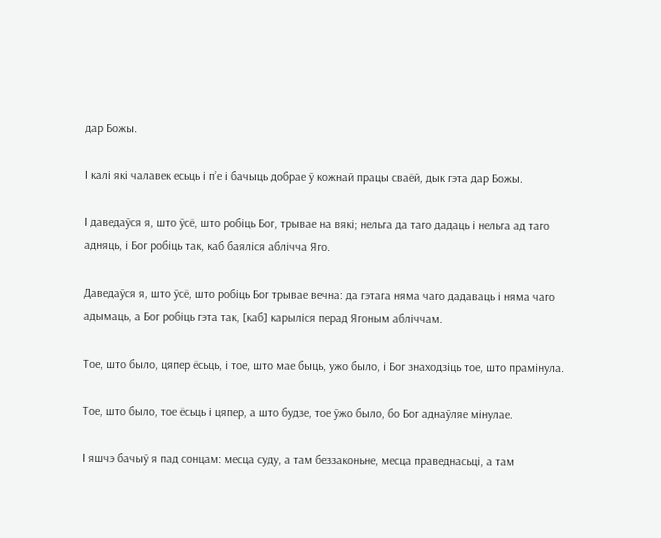дар Божы.

І калі які чалавек есьць і п’е і бачыць добрае ў кожнай працы сваёй, дык гэта дар Божы.

І даведаўся я, што ўсё, што робіць Бог, трывае на вякі; нельга да таго дадаць і нельга ад таго адняць, і Бог робіць так, каб баяліся аблічча Яго.

Даведаўся я, што ўсё, што робіць Бог трывае вечна: да гэтага няма чаго дадаваць і няма чаго адымаць, а Бог робіць гэта так, [каб] карыліся перад Ягоным абліччам.

Тое, што было, цяпер ёсьць, і тое, што мае быць, ужо было, і Бог знаходзіць тое, што прамінула.

Тое, што было, тое ёсьць і цяпер, а што будзе, тое ўжо было, бо Бог аднаўляе мінулае.

І яшчэ бачыў я пад сонцам: месца суду, а там беззаконьне, месца праведнасьці, а там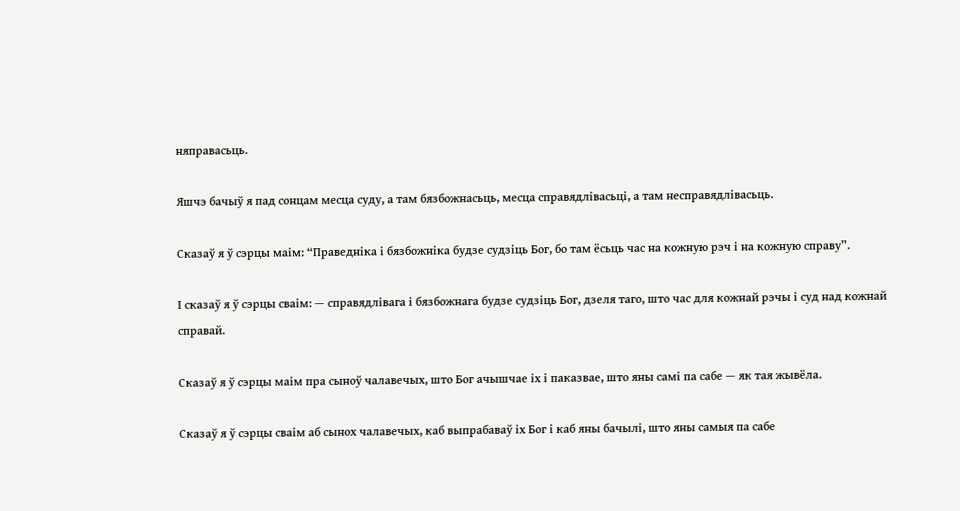няправасьць.

Яшчэ бачыў я пад сонцам месца суду, а там бязбожнасьць, месца справядлівасьці, а там несправядлівасьць.

Сказаў я ў сэрцы маім: “Праведніка і бязбожніка будзе судзіць Бог, бо там ёсьць час на кожную рэч і на кожную справу”.

І сказаў я ў сэрцы сваім: — справядлівага і бязбожнага будзе судзіць Бог, дзеля таго, што час для кожнай рэчы і суд над кожнай справай.

Сказаў я ў сэрцы маім пра сыноў чалавечых, што Бог ачышчае іх і паказвае, што яны самі па сабе — як тая жывёла.

Сказаў я ў сэрцы сваім аб сынох чалавечых, каб выпрабаваў іх Бог і каб яны бачылі, што яны самыя па сабе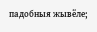падобныя жывёле;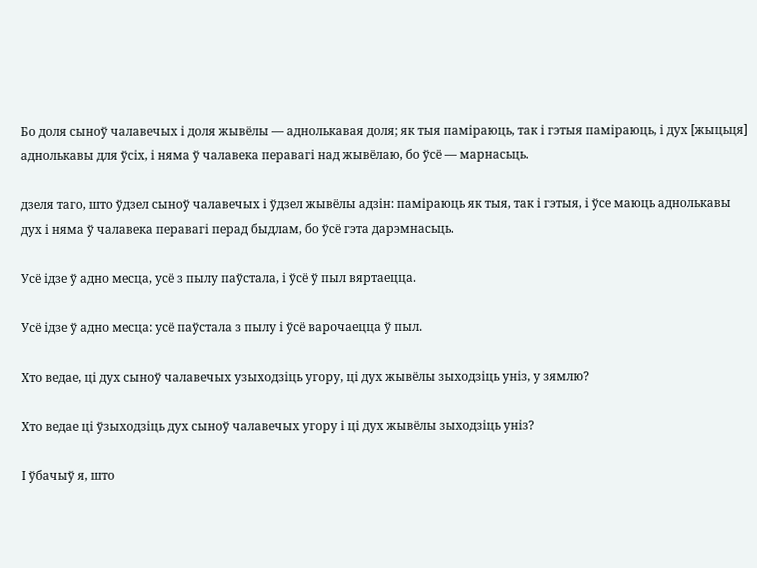Бо доля сыноў чалавечых і доля жывёлы — аднолькавая доля; як тыя паміраюць, так і гэтыя паміраюць, і дух [жыцьця] аднолькавы для ўсіх, і няма ў чалавека перавагі над жывёлаю, бо ўсё — марнасьць.

дзеля таго, што ўдзел сыноў чалавечых і ўдзел жывёлы адзін: паміраюць як тыя, так і гэтыя, і ўсе маюць аднолькавы дух і няма ў чалавека перавагі перад быдлам, бо ўсё гэта дарэмнасьць.

Усё ідзе ў адно месца, усё з пылу паўстала, і ўсё ў пыл вяртаецца.

Усё ідзе ў адно месца: усё паўстала з пылу і ўсё варочаецца ў пыл.

Хто ведае, ці дух сыноў чалавечых узыходзіць угору, ці дух жывёлы зыходзіць уніз, у зямлю?

Хто ведае ці ўзыходзіць дух сыноў чалавечых угору і ці дух жывёлы зыходзіць уніз?

І ўбачыў я, што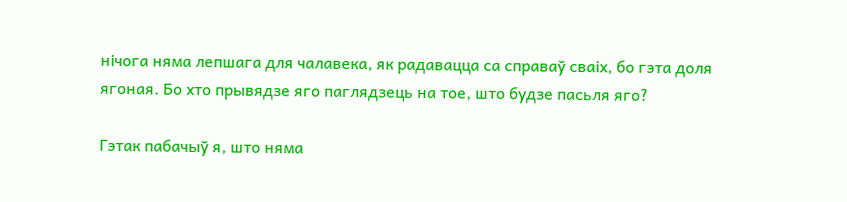нічога няма лепшага для чалавека, як радавацца са справаў сваіх, бо гэта доля ягоная. Бо хто прывядзе яго паглядзець на тое, што будзе пасьля яго?

Гэтак пабачыў я, што няма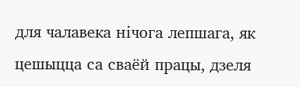для чалавека нічога лепшага, як цешыцца са сваёй працы, дзеля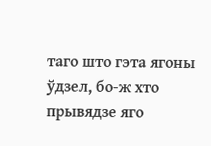таго што гэта ягоны ўдзел, бо-ж хто прывядзе яго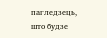пагледзець, што будзе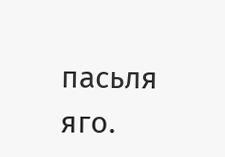пасьля яго.